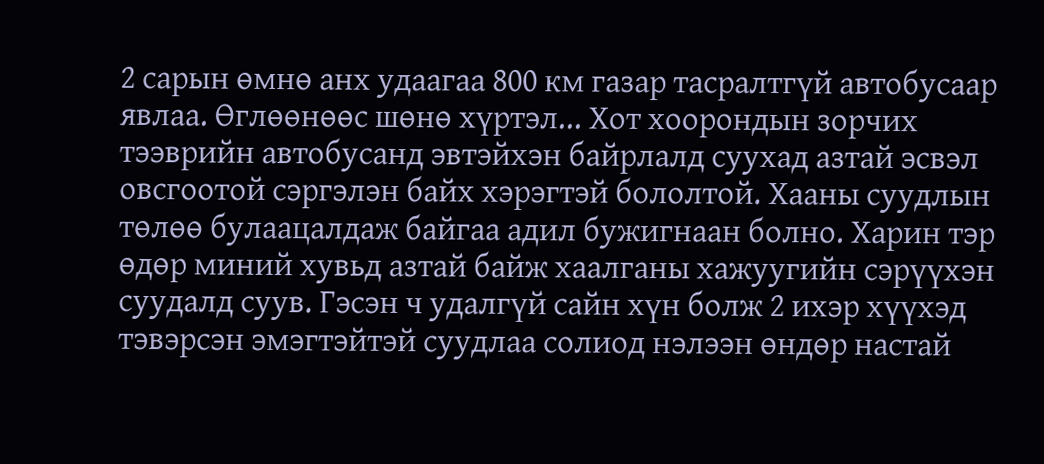2 сарын өмнө анх удаагаа 800 км газар тасралтгүй автобусаар явлаа. Өглөөнөөс шөнө хүртэл... Хот хоорондын зорчих тээврийн автобусанд эвтэйхэн байрлалд суухад азтай эсвэл овсгоотой сэргэлэн байх хэрэгтэй бололтой. Хааны суудлын төлөө булаацалдаж байгаа адил бужигнаан болно. Харин тэр өдөр миний хувьд азтай байж хаалганы хажуугийн сэрүүхэн суудалд суув. Гэсэн ч удалгүй сайн хүн болж 2 ихэр хүүхэд тэвэрсэн эмэгтэйтэй суудлаа солиод нэлээн өндөр настай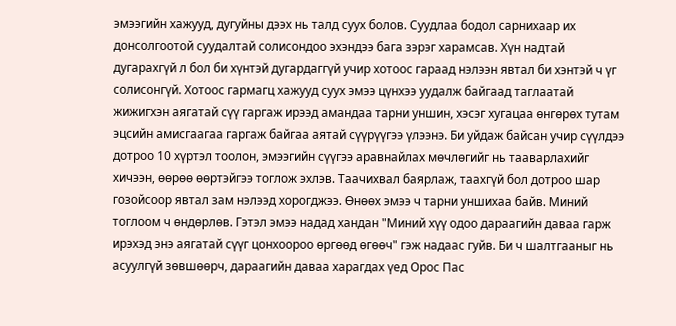эмээгийн хажууд, дугуйны дээх нь талд суух болов. Суудлаа бодол сарнихаар их донсолгоотой суудалтай солисондоо эхэндээ бага зэрэг харамсав. Хүн надтай дугарахгүй л бол би хүнтэй дугардаггүй учир хотоос гараад нэлээн явтал би хэнтэй ч үг солисонгүй. Хотоос гармагц хажууд суух эмээ цүнхээ уудалж байгаад таглаатай жижигхэн аягатай сүү гаргаж ирээд амандаа тарни уншин, хэсэг хугацаа өнгөрөх тутам эцсийн амисгаагаа гаргаж байгаа аятай сүүрүүгээ үлээнэ. Би уйдаж байсан учир сүүлдээ дотроо 10 хүртэл тоолон, эмээгийн сүүгээ аравнайлах мөчлөгийг нь тааварлахийг хичээн, өөрөө өөртэйгээ тоглож эхлэв. Таачихвал баярлаж, таахгүй бол дотроо шар гозойсоор явтал зам нэлээд хорогджээ. Өнөөх эмээ ч тарни уншихаа байв. Миний тоглоом ч өндөрлөв. Гэтэл эмээ надад хандан "Миний хүү одоо дараагийн даваа гарж ирэхэд энэ аягатай сүүг цонхоороо өргөөд өгөөч" гэж надаас гуйв. Би ч шалтгааныг нь асуулгүй зөвшөөрч, дараагийн даваа харагдах үед Орос Пас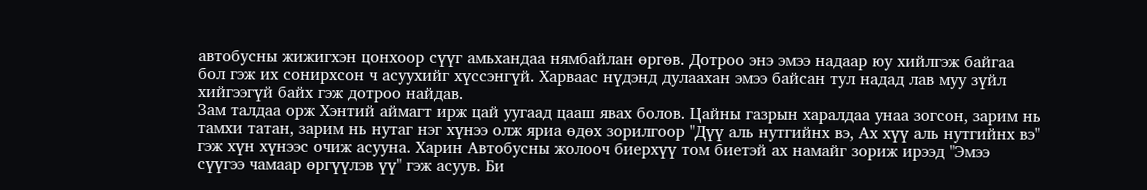автобусны жижигхэн цонхоор сүүг амьхандаа нямбайлан өргөв. Дотроо энэ эмээ надаар юу хийлгэж байгаа бол гэж их сонирхсон ч асуухийг хүссэнгүй. Харваас нүдэнд дулаахан эмээ байсан тул надад лав муу зүйл хийгээгүй байх гэж дотроо найдав.
Зам талдаа орж Хэнтий аймагт ирж цай уугаад цааш явах болов. Цайны газрын харалдаа унаа зогсон, зарим нь тамхи татан, зарим нь нутаг нэг хүнээ олж яриа өдөх зорилгоор "Дүү аль нутгийнх вэ, Ах хүү аль нутгийнх вэ" гэж хүн хүнээс очиж асууна. Харин Автобусны жолооч биерхүү том биетэй ах намайг зориж ирээд "Эмээ сүүгээ чамаар өргүүлэв үү" гэж асуув. Би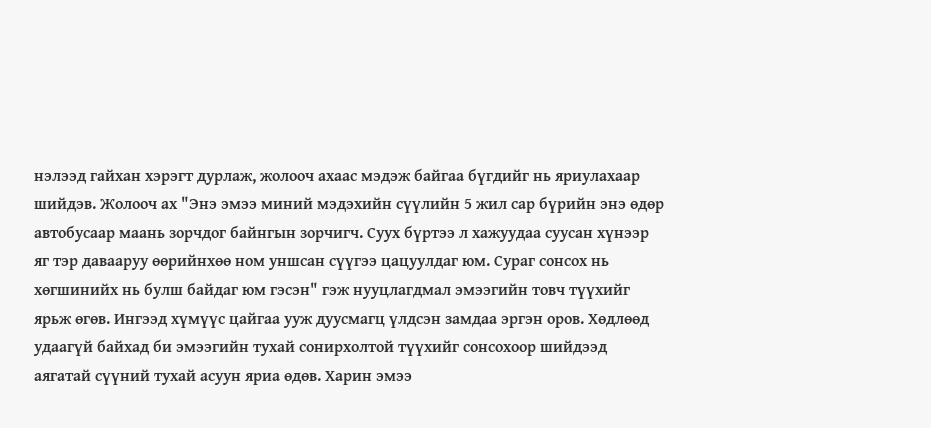нэлээд гайхан хэрэгт дурлаж, жолооч ахаас мэдэж байгаа бүгдийг нь яриулахаар шийдэв. Жолооч ах "Энэ эмээ миний мэдэхийн сүүлийн 5 жил сар бүрийн энэ өдөр автобусаар маань зорчдог байнгын зорчигч. Суух бүртээ л хажуудаа суусан хүнээр яг тэр давааруу өөрийнхөө ном уншсан сүүгээ цацуулдаг юм. Сураг сонсох нь хөгшинийх нь булш байдаг юм гэсэн" гэж нууцлагдмал эмээгийн товч түүхийг ярьж өгөв. Ингээд хүмүүс цайгаа ууж дуусмагц үлдсэн замдаа эргэн оров. Хөдлөөд удаагүй байхад би эмээгийн тухай сонирхолтой түүхийг сонсохоор шийдээд аягатай сүүний тухай асуун яриа өдөв. Харин эмээ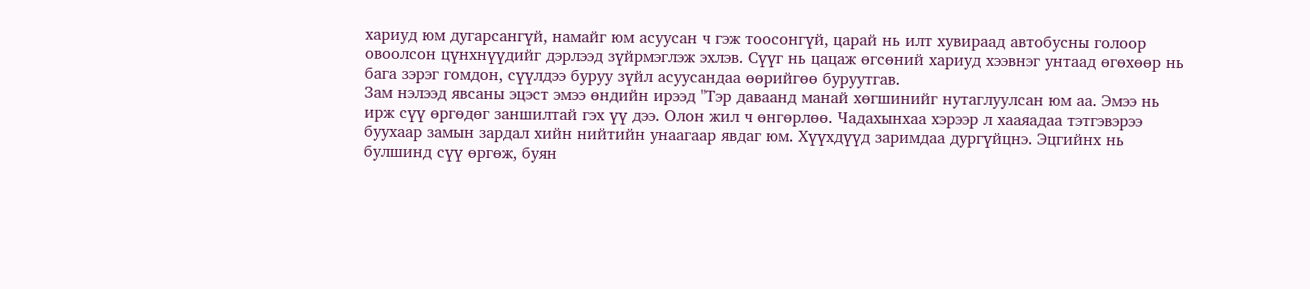хариуд юм дугарсангүй, намайг юм асуусан ч гэж тоосонгүй, царай нь илт хувираад автобусны голоор овоолсон цүнхнүүдийг дэрлээд зүйрмэглэж эхлэв. Сүүг нь цацаж өгсөний хариуд хээвнэг унтаад өгөхөөр нь бага зэрэг гомдон, сүүлдээ буруу зүйл асуусандаа өөрийгөө буруутгав.
Зам нэлээд явсаны эцэст эмээ өндийн ирээд "Тэр даваанд манай хөгшинийг нутаглуулсан юм аа. Эмээ нь ирж сүү өргөдөг заншилтай гэх үү дээ. Олон жил ч өнгөрлөө. Чадахынхаа хэрээр л хааяадаа тэтгэвэрээ буухаар замын зардал хийн нийтийн унаагаар явдаг юм. Хүүхдүүд заримдаа дургүйцнэ. Эцгийнх нь булшинд сүү өргөж, буян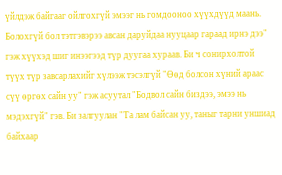үйлдэж байгааг ойлгохгүй эмээг нь гомдооноо хүүхдүүд маань. Болохгүй бол тэтгэвэрээ авсан даруйдаа нууцаар гараад ирнэ дээ" гэж хүүхэд шиг инээгээд түр дуугаа хураав. Би ч сонирхолтой түүх түр завсарлахийг хүлээж тэсэлгүй "Өөд болсон хүний араас сүү өргөх сайн уу" гэж асуутал "Бодвол сайн биздээ, эмээ нь мэдэхгүй" гэв. Би залгуулан "Та лам байсан уу, таныг тарни уншиад байхаар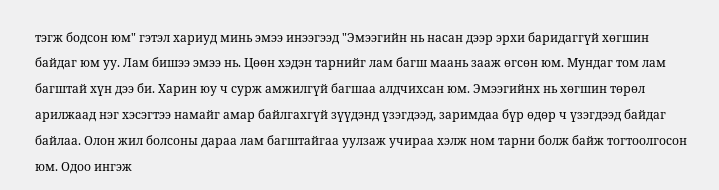тэгж бодсон юм" гэтэл хариуд минь эмээ инээгээд "Эмээгийн нь насан дээр эрхи баридаггүй хөгшин байдаг юм уу. Лам бишээ эмээ нь. Цөөн хэдэн тарнийг лам багш маань зааж өгсөн юм. Мундаг том лам багштай хүн дээ би. Харин юу ч сурж амжилгүй багшаа алдчихсан юм. Эмээгийнх нь хөгшин төрөл арилжаад нэг хэсэгтээ намайг амар байлгахгүй зүүдэнд үзэгдээд, заримдаа бүр өдөр ч үзэгдээд байдаг байлаа. Олон жил болсоны дараа лам багштайгаа уулзаж учираа хэлж ном тарни болж байж тогтоолгосон юм. Одоо ингэж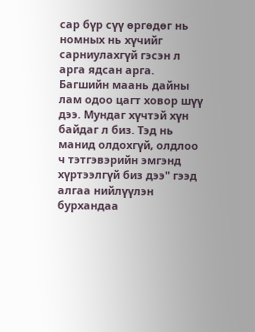сар бүр сүү өргөдөг нь номных нь хүчийг сарниулахгүй гэсэн л арга ядсан арга. Багшийн маань дайны лам одоо цагт ховор шүү дээ. Мундаг хүчтэй хүн байдаг л биз. Тэд нь манид олдохгүй, олдлоо ч тэтгэвэрийн эмгэнд хүртээлгүй биз дээ" гээд алгаа нийлүүлэн бурхандаа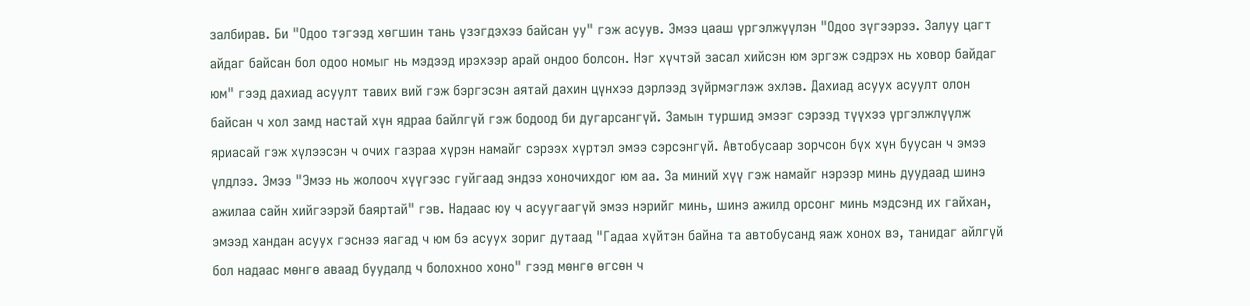залбирав. Би "Одоо тэгээд хөгшин тань үзэгдэхээ байсан уу" гэж асуув. Эмээ цааш үргэлжүүлэн "Одоо зүгээрээ. Залуу цагт айдаг байсан бол одоо номыг нь мэдээд ирэхээр арай ондоо болсон. Нэг хүчтэй засал хийсэн юм эргэж сэдрэх нь ховор байдаг юм" гээд дахиад асуулт тавих вий гэж бэргэсэн аятай дахин цүнхээ дэрлээд зүйрмэглэж эхлэв. Дахиад асуух асуулт олон байсан ч хол замд настай хүн ядраа байлгүй гэж бодоод би дугарсангүй. Замын туршид эмээг сэрээд түүхээ үргэлжлүүлж яриасай гэж хүлээсэн ч очих газраа хүрэн намайг сэрээх хүртэл эмээ сэрсэнгүй. Автобусаар зорчсон бүх хүн буусан ч эмээ үлдлээ. Эмээ "Эмээ нь жолооч хүүгээс гуйгаад эндээ хоночихдог юм аа. За миний хүү гэж намайг нэрээр минь дуудаад шинэ ажилаа сайн хийгээрэй баяртай" гэв. Надаас юу ч асуугаагүй эмээ нэрийг минь, шинэ ажилд орсонг минь мэдсэнд их гайхан, эмээд хандан асуух гэснээ яагад ч юм бэ асуух зориг дутаад "Гадаа хүйтэн байна та автобусанд яаж хонох вэ, танидаг айлгүй бол надаас мөнгө аваад буудалд ч болохноо хоно" гээд мөнгө өгсөн ч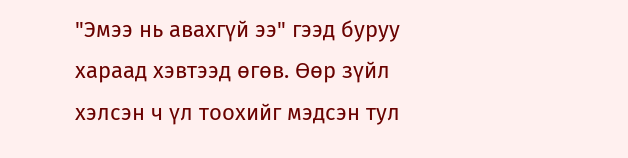"Эмээ нь авахгүй ээ" гээд буруу хараад хэвтээд өгөв. Өөр зүйл хэлсэн ч үл тоохийг мэдсэн тул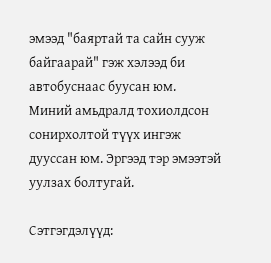эмээд "баяртай та сайн сууж байгаарай" гэж хэлээд би автобуснаас буусан юм.
Миний амьдралд тохиолдсон сонирхолтой түүх ингэж дууссан юм. Эргээд тэр эмээтэй уулзах болтугай.

Сэтгэгдэлүүд: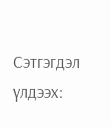Сэтгэгдэл үлдээх: